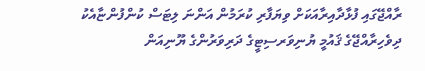ރާއްޖޭގައި ފުޅާދާއިރާއަކަށް ވިޔަފާރި ކުރަމުން އަންނަ ލިޓަސް ކުންފުންޏާއެކު ދިވެހިރާއްޖޭގެ ޤައުމީ ޔުނިވަރސިޓީގެ ދަރިވަރުންގެ ޔޫނިއަން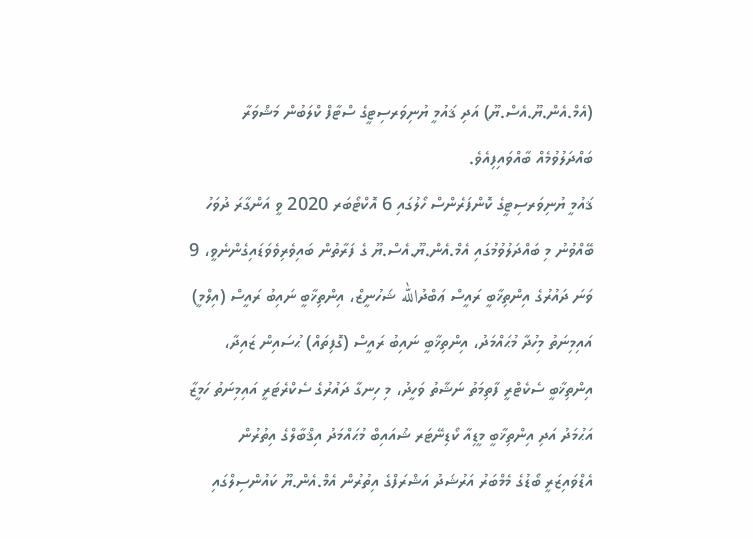(އެމް.އެން.ޔޫ.އެސް.ޔޫ) އަދި ޤައުމީ ޔުނިވަރސިޓީގެ ސްޓާފް ކްލަބުން މަޝްވަރާ ބައްދަލުވުމެއް ބާއްވައިފިއެވެ.
ޤައުމީ ޔުނިވަރސިޓީގެ ކޮންފަރެންސް ހޯލުގައި 6 އޮކްޓޯބަރ 2020 ވީ އަންގާރަ ދުވަހު ބޭއްވުނު މި ބައްދަލުވުމުގައި އެމް.އެން.ޔޫ.އެސް.ޔޫ ގެ ފަރާތުން ބައިވެރިވެވަޑައިގެންނެވީ، 9 ވަނަ ދައުރުގެ އިންތިޚާބީ ރައީސް ޢަބްދުالله ޝަހުނީޒް، އިންތިޚާބީ ނައިބު ރައީސް (އިލްމީ) އައިމިނަތު މިހުދާ މުޙައްމަދު، އިންތިޚާބީ ނައިބު ރައީސް (ގޮފިތައް) ޙުސައިން ޒައިދާ، އިންތިޚާބީ ސެކެޓްރީ ފާތިމަތު ނަޝާތު ވަހީދު، މި ހިނގާ ދައުރުގެ ސެކްރެޓަރީ އައިމިނަތު ހަމީޒާ އަޙުމަދު އަދި އިންތިޚާބީ މީޑިއާ ކޯޑިނޭޓަރ ޝުއައިބް މުޙައްމަދު އިޤްބާލްގެ އިތުރުން އެޑްވައިޒަރީ ބޯޑުގެ މެމްބަރު އަރުޝަދު އަޝްރަފްގެ އިތުރުން އެމް.އެން.ޔޫ ކައުންސިލްގައި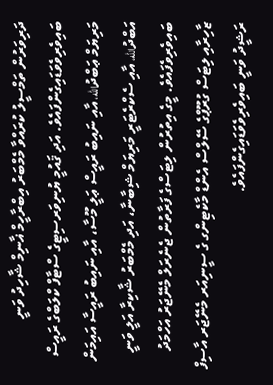ދަރިވަރުން ތަމްސީލު ކުރައްވާ މެމްބަރު އިބްރާހީމް ޣާނިމް ޝާހިދު ވަނީ ބައިވެރިވެވަޑައިގެންފައެވެ. އަދި ޤައުމީ ޔުނިވަރސިޓީގެ ސްޓާފް ކްލަބްގެ ރައީސް މަރިޔަމް ޢަބްދުالله، އާއި ނައިބު ރައީސް ޢަލީ މޫސާ، އާއި ނައިބު ރައީސާ އައިމަން އަބްދުالله، އާއި ސެކްރެޓަރީ މަރިޔަމް ޝިބާނާ، އަދި މެމްބަރު ޝާކިރާ އަލީ ވަނީ ބައިވެރިވެފައެވެ. މީގެ އިތުރުން ލިޓަސްގެ ފަރާތުން ޖެނެރަލް މެނޭޖަރު އަހްމަދު ޒާހިރާއި ލިޓަސް ގުރޫޕްގެ ސޭލްސް އެންޑް މާކެޓިންގ ގެ ސީނިއަރ މެނޭޖަރ އާސިފް ރަޝީދު ވަނީ ބައިވެރިވެވަޑައިގެންފައެވެ.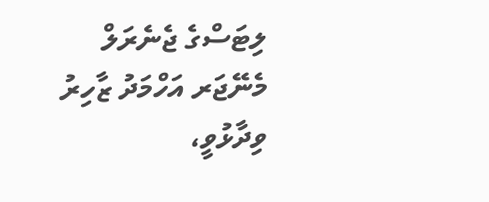ލިޓަސްގެ ޖެނެރަލް މެނޭޖަރ އަހްމަދު ޒާހިރު ވިދާޅުވީ،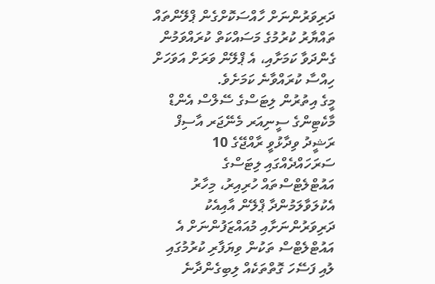ދަރިވަރުންނަށް ހާއްސަކޮށްގެން ޕްލޭންތައް ތައްޔާރު ކުރުމުގެ މަސައްކަތް ކުރައްވަމުން ގެންދަވާ ކަމަށާއި، އެ ޕްލޭން ވަރަށް އަވަހަށް ހިއްސާ ކުރައްވާނެ ކަމަށެވެ.
މީގެ އިތުރުން ލިޓަސްގެ ސޭލްސް އެންޑް މާކެޓިންގެ ސީނިއަރ މެނޭޖަރ އާސިފް ރަޝީދު ވިދާޅުވީ ރާއްޖޭގެ 10 ސަރަހައްދެއްގައި ލިޓަސްގެ އައުޓްލެޓްސްތައް ހުރިއިރު، މިހާރު އެކުލަވާލަމުންދާ ޕްލޭން އާއިއެކު ދަރިވަރުންނަށާއި މުއައްޒަފުންނަށް އެ އައުޓްލެޓްސް ތަކުން ވިޔަފާރި ކުރުމުގައި ލުއި ފަސޭހަ ގޮތްތަކެއް ލިބިގެންދާނެ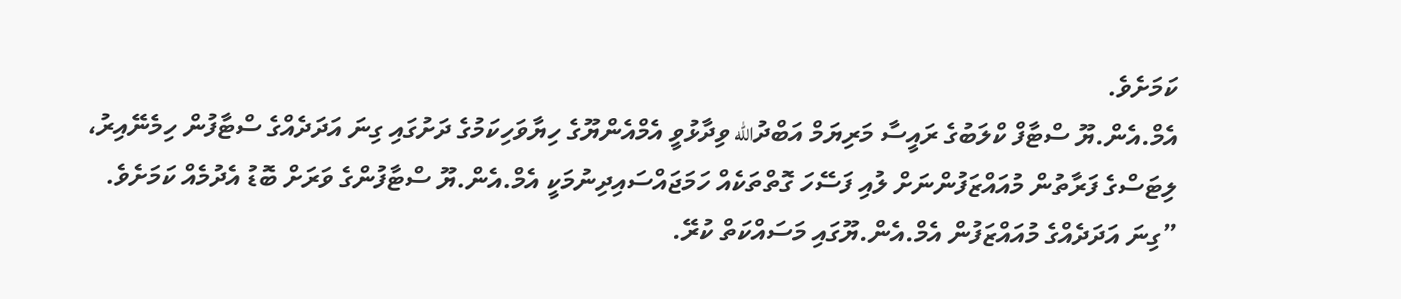ކަމަށެވެ.
އެމް.އެން.ޔޫ ސްޓާފް ކްލަބުގެ ރައީސާ މަރިޔަމް އަބްދުالله ވިދާޅުވީ އެމްއެންޔޫގެ ހިޔާވަހިކަމުގެ ދަށުގައި ގިނަ އަދަދެއްގެ ސްޓާފުން ހިމެނޭއިރު، ލިޓަސްގެ ފަރާތުން މުއައްޒަފުންނަށް ލުއި ފަސޭހަ ގޮތްތަކެއް ހަމަޖައްސައިދިނުމަކީ އެމް.އެން.ޔޫ ސްޓާފުންގެ ވަރަށް ބޮޑު އެދުމެއް ކަމަށެވެ.
”ގިނަ އަދަދެއްގެ މުއައްޒަފުން އެމް.އެން.ޔޫގައި މަސައްކަތް ކުރޭ.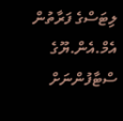ލިޓަސްގެ ފަރާތުން އެމް.އެން.ޔޫގެ ސްޓާފުންނަށް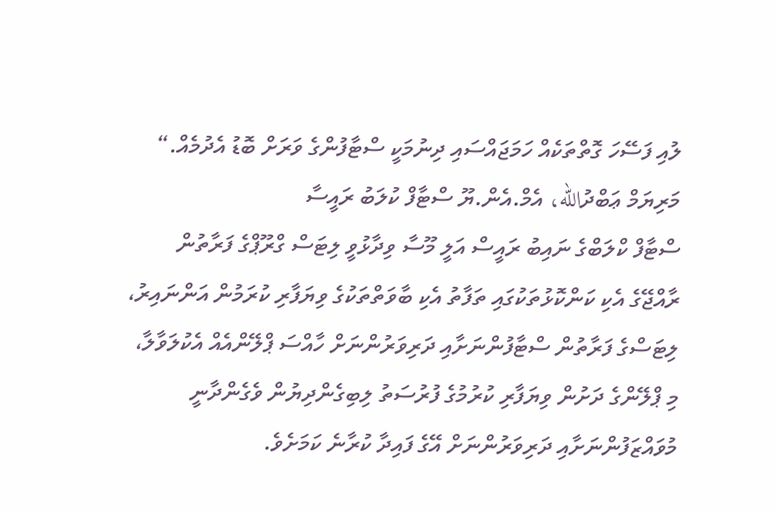ލުއި ފަސޭހަ ގޮތްތަކެއް ހަމަޖައްސައި ދިނުމަކީ ސްޓާފުންގެ ވަރަށް ބޮޑު އެދުމެއް.“
މަރިޔަމް ޢަބްދުالله، އެމް.އެން.ޔޫ ސްޓާފް ކުލަބު ރައީސާ
ސްޓާފް ކްލަބްގެ ނައިބު ރައީސް އަލީ މޫސާ ވިދާޅުވީ ލިޓަސް ގްރޫޕްގެ ފަރާތުން ރާއްޖޭގެ އެކި ކަންކޮޅުތަކުގައި ތަފާތު އެކި ބާވަތްތަކުގެ ވިޔަފާރި ކުރަމުން އަންނައިރު، ލިޓަސްގެ ފަރާތުން ސްޓާފުންނަށާއި ދަރިވަރުންނަށް ހާއްސަ ޕްލޭންއެއް އެކުލަވާލާ، މި ޕްލޭންގެ ދަށުން ވިޔަފާރި ކުރުމުގެ ފުރުސަތު ލިބިގެންދިޔުން ވެގެންދާނީ މުވައްޒަފުންނަށާއި ދަރިވަރުންނަށް އޭގެ ފައިދާ ކުރާނެ ކަމަށެވެ.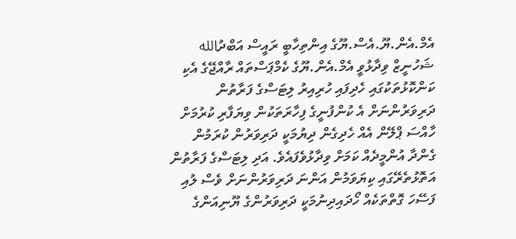އެމް.އެން.ޔޫ.އެސް.ޔޫގެ އިންތިހާބީ ރައީސް އަބްދުالله ޝަހުނީޒް ވިދާޅުވީ އެމް.އެން.ޔޫގެ ކެމްޕަސްތައް ރާއްޖޭގެ އެކި ކަންކޮޅުތަކުގައި ހެދިފައި ހުރިއިރު ލިޓަސްގެ ފަރާތުން ދަރިވަރުންނަށް އެ ކުންފުނީގެ ފިހާރަތަކުން ވިޔަފާރި ކުރުމަށް ހާއްސަ ޕްލޭން އެއް ހެދިގެން ދިޔުމަކީ ދަރިވަރުން ކުރަމުން ގެންދާ އުންމީދެއް ކަމަށް ވިދާޅުވެފައެވެ. އަދި ލިޓަސްގެ ފަރާތުން އަތޮޅުތެރޭގައި ކިޔަވަމުން އަންނަ ދަރިވަރުންނަށް ވެސް ލުއި ފަސޭހަ ގޮތްތަކެއް ހޯދައިދިނުމަކީ ދަރިވަރުންގެ ޔޫނިއަންގެ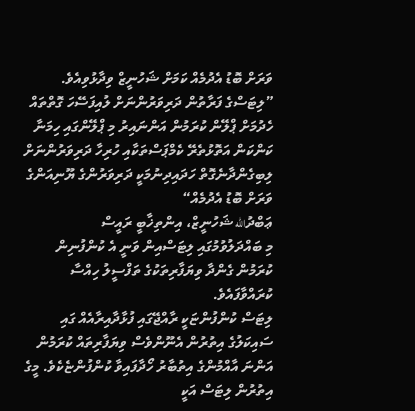ވަރަށް ބޮޑު އެދުމެއް ކަމަށް ޝަހުނީޒް ވިދާޅުވިއެވެ.
”ލިޓަސްގެ ފަރާތުން ދަރިވަރުންނަށް ލުއިފަސޭހަ ގޮތްތައް ހެދުމަށް ޕްލޭން ކުރަމުން އަންނައިރު މި ޕްލޭންގައި ހިމަނާ ކަންކަން އަތޮޅުތެރޭ ކެމްޕަސްތަކާއި ހުރިހާ ދަރިވަރުންނަށް ލިބިގެންދާނެގޮތް ހަދައިދިނުމަކީ ދަރިވަރުންގެ ޔޫނިއަންގެ ވަރަށް ބޮޑު އެދުމެއް“
ޢަބްދުالله ޝަހުނީޒް، އިންތިޚާބީ ރައީސް
މި ބައްދަލުވުމުގައި ލިޓަސްއިން ވަނީ އެ ކުންފުނިން ކުރަމުން ގެންދާ ވިޔަފާރިތަކުގެ ތަފްސީލު ހިއްސާ ކުރައްވާފައެވެ.
ލިޓަސް ކުންފުންޏަކީ ރާއްޖޭގައި ފުޅާދާއިރާއެއް ގައި ސައިކަލުގެ އިތުރުން އެނޫންވެސް ވިޔަފާރިތައް ކުރަމުން އަންނަ އާއްމުންގެ އިތުބާރު ހޯދާފައިވާ ކުންފުންޏެކެވެ. މީގެ އިތުރުން ލިޓަސް އަކީ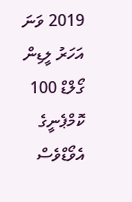2019 ވަނަ އަހަރު ލީޑިން ގޯލްޑް 100 ކޮމްޕެނީގެ އެވޯޑްވެސް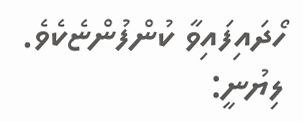ހޯދައިފައިވާ ކުންފުންޏެކެވެ.
ލިޔުނީ: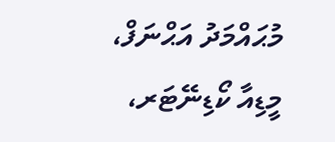މުޙައްމަދު އަޙްނަފް،
މީޑިއާ ކޯޑިނޭޓަރ،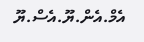އެމް.އެން.ޔޫ.އެސް.ޔޫ